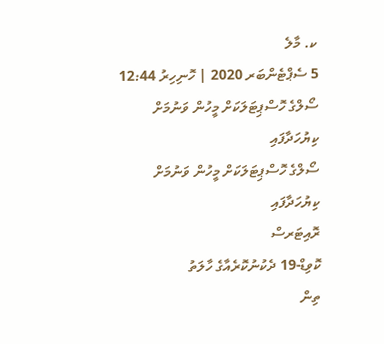ކ. މާލެ
5 ސެޕްޓެންބަރ 2020 | ހޮނިހިރު 12:44
ސޯލްގެ ހޮސްޕިޓަލަކަށް މީހުން ވަނުމަށް ކިޔުހަދާފައި
ސޯލްގެ ހޮސްޕިޓަލަކަށް މީހުން ވަނުމަށް ކިޔުހަދާފައި
ރޮއިޓަރސް
ކޮވިޑް-19 ދެކުނުކޮރެއާގެ ހާލަތު
ތިން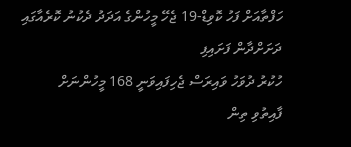ހަފްތާއަށް ފަހު ކޮވިޑް-19 ޖެހޭ މީހުންގެ އަދަދު ދެކުނު ކޮރެއާގައި ދަށަށްދާން ފަށައިފި
ހުކުރު ދުވަހު ވައިރަސް ޖެހިފައިވަނީ 168 މީހުންނަށް
ފާއިތުވި ތިން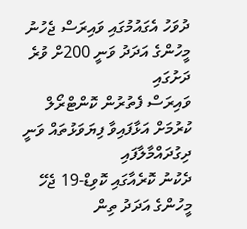ދުވަހު އެގައުމުގައި ވައިރަސް ޖެހުނު މީހުންގެ އަދަދު ވަނީ 200ށް ވުރެ ދަށުގައި
ވައިރަސް ފެތުރުން ކޮންޓްރޯލް ކުރުމަށް އަޅާފައިވާ ފިޔަވަޅުތައް ވަނީ ދިގުދައްމާލާފައި
ދެކުނު ކޮރެއާގައި ކޮވިޑް-19 ޖެހޭ މީހުންގެ އަދަދު ތިން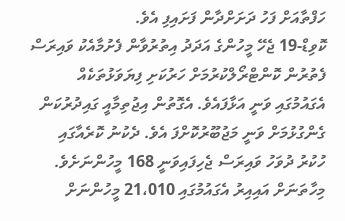ހަފްތާއަށް ފަހު ދަށަށްދާން ފަށައިފި އެވެ.
ކޮވިޑް-19 ޖެހޭ މީހުންގެ އަދަދު އިތުރުވާން ފެށުމާއެކު ވައިރަސް ފެތުރުން ކޮންޓްރޯލްކުރުމަށް ހަރުކަށި ފިޔަވަޅުތަކެއް އެގައުމުގައި ވަނީ އަޅާފައެވެ. އެގޮތުން އިޖުތިމާއީ ގައިދުރުކަން ގެންގުޅުމަށް ވަނީ މަޖުބޫރުކޮށްފަ އެވެ. ދެކުނު ކޮރެއާގައި ހުކުރު ދުވަހު ވައިރަސް ޖެހިފައިވަނީ 168 މީހުންނަށެވެ.
މިހާތަނަށް އައިއިރު އެގައުމުގައި 21،010 މީހުންނަށް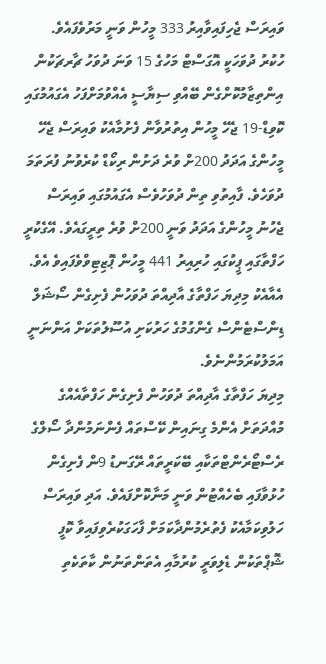ވައިރަސް ޖެހިފައިވާއިރު 333 މީހުން ވަނީ މަރުވެފައެވެ.
ހުކުރު ދުވަހަކީ އޮގަސްޓް މަހުގެ 15 ވަނަ ދުވަހު ޗާރޗަކުން އިންތިޒާމުކޮށްގެން ބޭއްވި ސިޔާސީ އެއްވުމަށްފަހު އެގައުމުގައި ކޮވިޑް-19 ޖެހޭ މީހުން އިތުރުވާން ފެށުމާއެކު ވައިރަސް ޖެހޭ މީހުންގެ އަދަދު 200ށް ވުރެ ދަށުން ރިކޯޑް ކުރެވުނު ފުރަތަމަ ދުވަހެވެ. ފާއިތުވި ތިން ދުވަހުވެސް އެގައުމުގައި ވައިރަސް ޖެހުނު މީހުންގެ އަދަދު ވަނީ 200ށް ވުރެ ތިރީގައެވެ. އޭގެކުރީ ހަފްތާގައި ޕީކުގައި ހުރިއިރު 441 މީހުން ޕޮޒިޓިވްވެފައިވެ އެވެ. އެއާއެކު މިދިޔަ ހަފްތާގެ އާދިއްތަ ދުވަހުން ފެށިގެން ސޯޝަލް ޑިންސްޓެންސް ގެންގުމުގެ ހަރުކަށި އުސޫލުތަކަށް އަންނަނީ އަމަލުކުރަމުންނެވެ.
މިދިޔަ ހަފްތާގެ އާދިއްތަ ދުވަހުން ފެށިގެން ހަފްތާއެއްގެ މުއްދަތަށް އެންމެ ގިނައިން ކޭސްތައް ފެންނަމުންދާ ސޯލްގެ ރެސްޓޯރެންޓްތަކާއި ބޭކަރީތައް ރޭގަނޑު 9ން ފެށިގެން ހުޅުވާފައި ބެހެއްޓުން ވަނީ މަނާކޮށްފައެވެ. އަދި ވައިރަސް ހަލުވިކަމާއެކު ފެތުރެމުންދާކަމަށް ފާހަގަކުރެވިފައިވާ ކޮފީ ޝޮޕްތަކުން ޑެލިވަރީ ކުރުމާއި އެތަންތަނުން ކާތަކެތި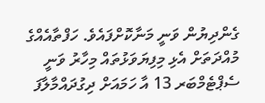ގެންދިޔުން ވަނީ މަނާކޮށްފައެވެ. ހަފްތާއެއްގެ މުއްދަތަށް އެޅި މިފިޔަވަޅުތައް މިހާރު ވަނީ ސެޕްޓެމްބަރ 13 އާ ހަމައަށް ދިގުދައްމާލާފަ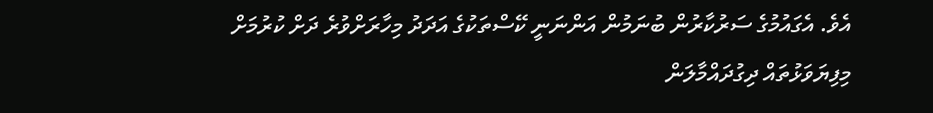އެވެ. އެގައުމުގެ ސަރުކާރުން ބުނަމުން އަންނަނީ ކޭސްތަކުގެ އަދަދު މިހާރަށްވުރެ ދަށް ކުރުމަށް މިފިޔަވަޅުތައް ދިގުދައްމާލަން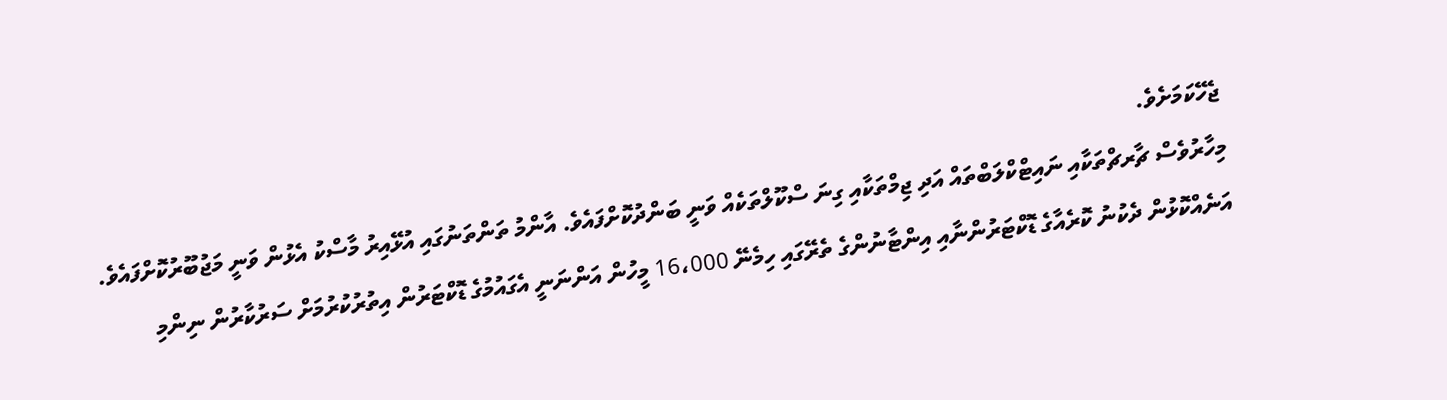ޖެހޭކަމަށެވެ.
މިހާރުވެސް ޗާރޗްތަކާއި ނައިޓްކްލަބްތައް އަދި ޖިމްތަކާއި ގިނަ ސްކޫލްތަކެއް ވަނީ ބަންދުކޮށްފައެވެ. އާންމު ތަންތަނުގައި އުޅޭއިރު މާސްކު އެޅުން ވަނީ މަޖުބޫރުކޮށްފައެވެ.
އަނެއްކޮޅުން ދެކުނު ކޮރެއާގެ ޑޮކްޓަރުންނާއި އިންޓާނުންގެ ތެރޭގައި ހިމެނޭ 16،000 މީހުން އަންނަނީ އެގައުމުގެ ޑޮކްޓަރުން އިތުރުކުރުމަށް ސަރުކާރުން ނިންމި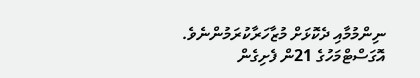ނިންމުމާއި ދެކޮޅަށް މުޒާހަރާކުރަމުންނެވެ. އޮގަސްޓްމަހުގެ 21ން ފެށިގެން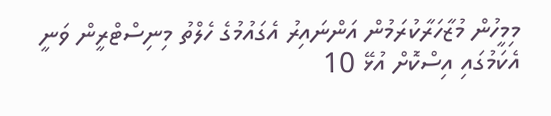މިމީހުން މުޒާހަރާކުރަމުން އަންނައިރު އެގައުމުގެ ހެލްތު މިނިސްޓްރީން ވަނީ އެކަމުގައި އިސްކޮށް އުޅޭ 10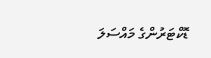ޑޮކްޓަރުންގެ މައްސަލަ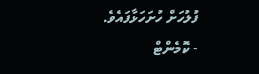ފުލުހަށް ހުށަހަޅާފައެވެ.
- ކޮމެންޓް